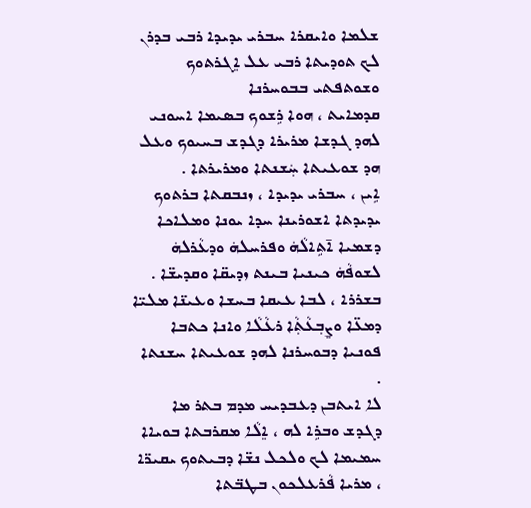ܫܠܡܐ ܘܐܝܩܪܐ ܚܒܪܝ ܝܕܝܕܐ ܪܒܝ ܒܕܪܢ
ܠܟ ܬܘܕܝܬܐ ܪܒܝ ܥܠ ܐܸܓܪܬܘܟ ܘܫܘܬܦܬܝ ܒܒܘܚܪܢܐ
ܩܕܡܐܝܬ ، ܗܘܐ ܪܹܫܘܟ ܒܣܝܡܐ ܐܚܘܢܝ ܠܗܕ ܓܕܫܐ ܡܪܝܪܐ ܕܓܕܫ ܒܚܝܘܟ ܘܥܠ ܗܕ ܫܘܥܝܬܐ ܚܲܫܢܬܐ ܘܡܪܝܪܬܐ .
ܐܹܝܢ ، ܚܒܪܝ ܝܕܝܕܐ ، ܙܢܒܩܬܐ ܒܪܬܘܟ ܝܕܝܕܬܐ ܐܫܘܪܝܢܐ ܚܕܐ ܝܘܢܐ ܘܡܠܐܟܐ ܕܫܡܝܐ ܐ̄ܬܹܐܠܵܗܿ ܘܦܪܚܠܗܿ ܘܕܥܵܪܠܗܿ ܠܫܘܦܵܗܿ ܟܝܢܝܐ ܒܝܢܬ ܙܕܝܩ̈ܐ ܘܩܕܝܫ̈ܐ .
ܒܫܪܪܐ ، ܠܒܐ ܥܝܩܐ ܒܚܫܐ ܘܥܝܢ̈ܐ ܡܠܝ̈ܐ ܕܡܥ̈ܐ ܘܨܸܒܼܥܵܬܼܵܐ ܪܥܵܠܵܐ ܘܐܢܐ ܟܬܒܐ ܦܘܢܝܐ ܕܒܘܚܪܢܐ ܠܗܕ ܫܘܥܝܬܐ ܚܫܢܬܐ .
ܠܐ ܐܝܬܒܢ ܕܥܒܕܝܚ ܡܕܡ ܒܬܪ ܡܐ ܕܓܕܫ ܘܒܪܹܐ ܠܗ ، ܐܸܠܵܐ ܡܩܪܒܬܐ ܒܘܝܐܐ ܚܡܝܡܐ ܠܟ ܘܠܟܠ ܢܫ̈ܐ ܕܒܝܬܘܟ ܝܩܝܖ̈ܐ ، ܡܪܝܐ ܦܵܪܥܠܟܘܢ ܒܛܒ̈ܬܐ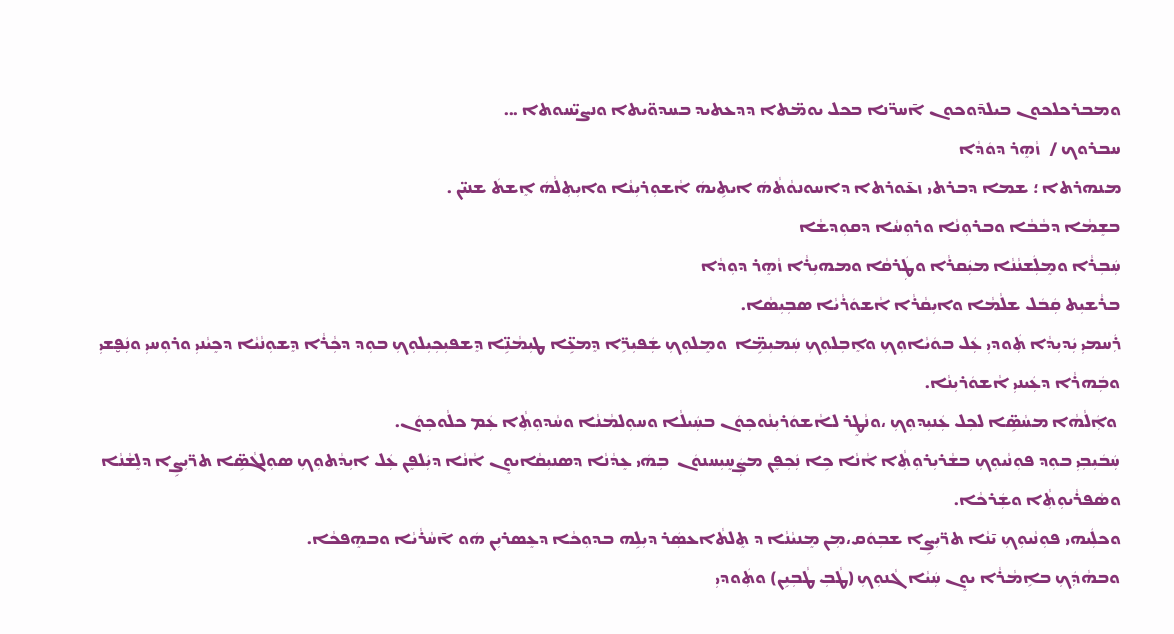ܘܡܒܪܟܠܟܘܢ ܒܝܠܕ̄ܘܟܘܢ ܐ̄ܚܖ̈ܢܐ ܒܟܠ ܝܘܡ̈ܬܐ ܕܕܥܬܝܕ ܒܚܕܘ̈ܝܬܐ ܘܢܨܝ̈ܚܘܬܐ ...
ܚܒܪܘܟ /  ܙܵܗܸܪ ܕܘܿܕܵܐ
ܡܢܗܪܬܐ ؛ ܫܡܐ ܕܒܪܬܝ ܙܥ̄ܘܪܬܐ ܕܐܚܘܢܘܵܬܵܗܿ ܐܝܬܹܝܗܿ ܐܵܫܘܼܪܝܼܢܵܐ ܘܐܝܼܬܼܠܵܗܿ ܐܸܫܬܿ ܫܢܝ̈ܢ .
ܒܫܸܡܵܐ ܕܒܵܒܵܐ ܘܒܪܘܼܢܵܐ ܘܪܘܼܚܵܐ ܕܩܘܼܕܫܵܐ
ܚܲܒܼܪܵܐ ܘܡܸܠܲܫܢܵܢܵܐ ܡܝܲܩܪܵܐ ܘܛܲܪܩܵܐ ܘܡܗܝܼܪܵܐ ܙܵܗܸܪ ܕܘܼܕܵܐ
ܒܪܵܫܝܼܬ ܩܲܒܿܠ ܫܠܵܡܵܐ ܘܐܝܼܩܵܪܵܐ ܐܵܫܘܿܪܵܝܵܐ ܣܒܼܝܼܣܵܐ.
ܪܲܚܡܝܼ ܝܲܕܝܼܕܵܐ ܬܲܘܕܝܼ ܥܲܠ ܒܘܿܝܵܐܘܼܟܼ ܘܐܸܒܼܠܘܼܟܼ ܚܲܡܝܼܡܹ̈ܐ  ܘܡܸܠܘܼܟܼ ܫܲܦܝܼܪܹ̈ܐ ܕܸܡܥܹ̈ܐ ܛܝܼܡܵܢܹ̈ܐ ܕܸܫܦܝܼܟܼܝܼܠܘܼܟܼ ܒܘܼܕ ܕܟܼܵܪܵܐ ܕܸܫܘܼܢܵܝܵܐ ܕܟܸܝܵܢܝܼ ܘܪܘܼܚܝܼ ܘܢܲܦ̮ܫܝܼ ܘܒܲܗܪܵܐ ܕܥܲܝܢܝܼ ܐܵܫܘܿܪܝܼܢܵܐ.
 ܘܐܲܠܵܗܵܐ ܡܚܵܣܹ̈ܐ ܠܟܼܠ ܥܲܢܝܼܕܘܼܟܼ ،ܘܢܵܛܸܪ ܠܐܵܫܘܿܪܝܼܢܵܘܟܼܘܿܢ ܒܚܲܝܠܵܐ ܘܚܘܼܠܡܵܢܵܐ ܘܚܵܕܘܼܬܼܵܐ ܥܲܡ ܟܠܵܘܟܼܘܿܢ.
ܚܲܒܿܝܼܒܼܝܼ ܒܘܼܕ ܦܘܼܢܵܝܘܼܟܼ ܒܫܵܪܝܼܪܘܼܬܼܵܐ ܐܵܢܵܐ ܟܹܐ ܢܲܟܼܦܸܢ ܡܨܲܚܸܝܼܚܢܘܿܢ  ܒܼܗܿܝ ܥܸܕܵܢܵܐ ܕܣܢܝܼܩܵܐܝܘܸܢ ܐܵܢܵܐ ܕܝܲܠܦܸܢ ܥܲܠ ܐܝܼܕܵܬܘܼܟܼ ܣܘܼܠܓܵܣܹ̈ܐ ܬܪ̈ܝܼܨܹܐ ܕܠܸܫܵܢܵܐ ܘܣܵܦܪܵܝܘܼܬܼܵܐ ܘܫܲܪܟܵܐ.
ܘܟܠܲܝܗܝ ܦܘܼܢܵܝܘܼܟܼ ܝ̄ܢܵܐ ܬܪ̈ܝܼܨܹܐ ܫܒܼܘܿܩ،ܡܼܢ ܡܸܢܝܵܢܵܐ ܕ ܬܸܠܬܵܐܥܣܲܪ ܕܝܼܠܹܗ ܒܕܘܼܟܵܐ ܕܥܸܣܪܝܼܢ ܗܿܘ ܐ̄ܚܵܪܵܝܵܐ ܘܒܗܸܦܟܵܐ.
ܘܒܗܵܕܲܟܼ ܒܐܹܡܵܪܵܐ ܝܘܸܢ ܚܲܝܵܐ ܓܵܢܘܼܟܼ (ܛܵܒܼ ܛܵܒܼܝܹܢ) ܘܬܲܘܕܝܼ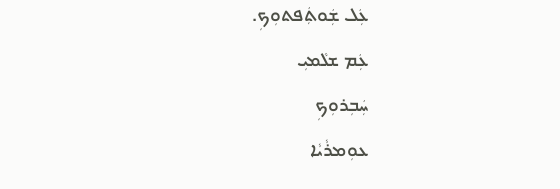ܥܲܠ ܫܲܘܬܲܦܬܘܼܟܼ.
ܥܲܡ ܫܠܵܡܝܼ
ܚܲܒܼܪܘܼܟܼ
ܥܘܼܡܪܵܝܵܐ